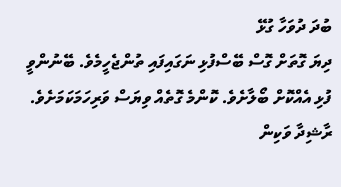ބުދަ ދުވަހާ ގުޅޭ
ދިޔަ ގޮތަށް ގޮސް ބޭސްފުޅި ނަގައިފައި ތުންޖެހީމެވެ. ބޭނުންވީ ފުޅި އެއްކޮށް ބޯލާށެވެ. ކޮންމެ ގޮތެއް ވިޔަސް ވަރިހަމަކަމަށެވެ. ރާޝިދާ ވަކިން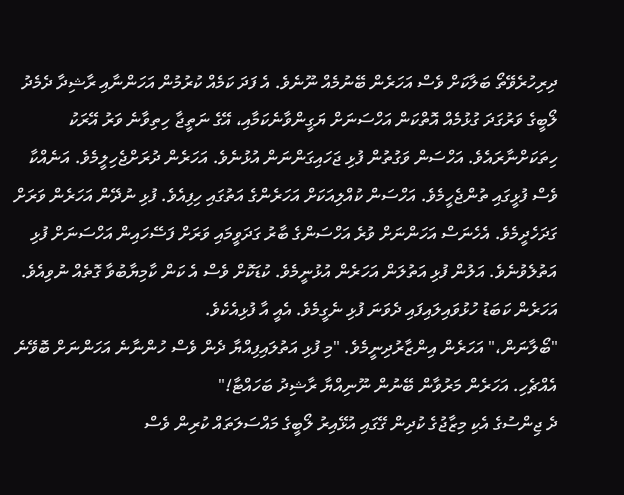ދިރިހުރެވޭތޯ ބަލާކަށް ވެސް އަހަރެން ބޭނުމެއް ނޫނެވެ. އެ ފަދަ ކަމެއް ކުރުމުން އަހަންނާއި ރާޝިދާ ދެމެދު ލޯބީގެ ވަރުގަދަ ގުޅުމެއް އޮތްކަން އަހްސަނަށް ޔަގީންވާނެކަމާއި، އޭގެ ނަތީޖާ ހިތިވާނެ ވަރު އޭރަކު ހިތަކަށްނާރައެވެ. އަހްސަން ވަގުތުން ފުޅި ޖަހައިގަންނަން އުޅުނެވެ. އަހަރެން ދުރަށްޖެހިލީމެވެ. އަނެއްކާ ވެސް ފުޅީގައި ތުންޖެހީމެވެ. އަހްސަން ކުއްލިއަކަށް އަހަރެންގެ އަތުގައި ހިފިއެވެ. ފުޅި ނުދޭން އަހަރެން ވަރަށް ގަދަހެދީމެވެ. އެހެނަސް އަހަންނަށް ވުރެ އަހްސަންގެ ބާރު ގަދަވީމައި ވަރަށް ފަސޭހައިން އަހްސަނަށް ފުޅި އަތުލެވުނެވެ. އަލުން ފުޅި އަތުލަން އަހަރެން އުޅުނީމެވެ. ކުޑަކޮށް ވެސް އެ ކަން ކާމިޔާބުވާ ގޮތެއް ނުވިއެވެ. އަހަރެން ކަބަޑު ހުޅުވައިލައިފައި ދެވަނަ ފުޅި ނެގީމެވެ. އެއީ އާ ފުޅިއެކެވެ.
"ބޯލާނަން،" އަހަރެން އިންޒާރުދިނީމެވެ. "މި ފުޅި އަތުލައިފިއްޔާ ދެން ވެސް ހުންނާނެ އަހަންނަށް ބޮވޭނެ އެއްޗެހި. އަހަރެން މަރުވާން ބޭނުން ނޫނިއްޔާ ރާޝިދު ބަހައްޓާ!"
ދެ ޖިންސުގެ އެކި މިޒާޖުގެ ކުދިން ގޭގައި އުޅޭއިރު ލޯބީގެ މައްސަލަތައް ކުރިން ވެސް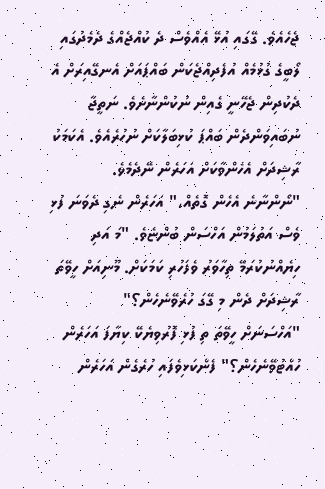ޖެހެއެވެ. ގޭގައި އުޅޭ އެއްވެސް ދެ ކުއްޖެއްގެ ދެމެދުގައި ލޯބީގެ ގުޅުމެއް އުފެދިއްޖެކަން ބައްޕައަށް އެނގޭއިރަށް އެ ދެކުދިން ޖެހޭނީ ގެއިން ނުކުންނާށެވެ. ނަތީޖާ ނުބައިވަންދެން ބައްޕަ ކުޅިބަލާކަށް ނުހުރެއެވެ. އެކަމަކު ރާޝިދަށް އެހެންވާކަށް އަހަރެން ނޭދެމެވެ.
"ނޯންނާނެ އެހެން ގޮތެއް،" އަހަރެން ނެގި ދެވަނަ ފުޅި ވެސް އަތުލަމުން އަހްސަން ބުންޏެވެ. "މަ އަދި ހިޔެއްނުކުރަމޭ ތިހާވަރު ވެފަހުރި ކަމަކަށް. މޫނިއަށް ހީވޭތަ ރާޝިދަށް ދެން މި ގޭގަ ހުރެވޭނެހެން؟"
"އަހްސަނަށް ހީވޭތަ ތި ފުޅި ފޮރުވިޔެކޭ ކިޔާފަ އަހަރެން ހުއްޓުވޭނެހެން؟" ފެންކަޅިވެފައި ހުރެގެން އަހަރެން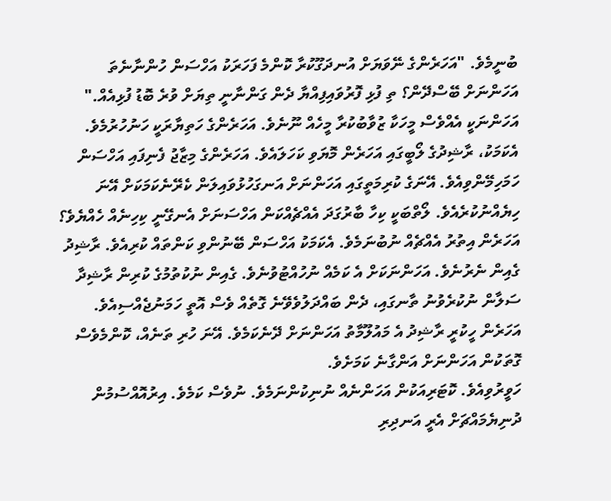ބުނީމެވެ. "އަހަރެންގެ ނޭވަޔަށް އުނދަގޫކުރާ ކޮންމެ ފަހަރަކު އަހްސަން ހުންނާނެތަ އަހަންނަށް ބޭސްދޭން؟ ތި ފުޅި ފޮރުވައިފިއްޔާ ދެން ގަންނާނީ ތިޔަށް ވުރެ ބޮޑު ފުޅިއެއް."
އަހަންނަކީ އެއްވެސް މީހަކާ ޒުވާބުކުރާ މީހެއް ނޫނެވެ. އަހަރެންގެ ހަތިޔާރަކީ ހަނުހުރުމެވެ. އެކަމަކު، ރާޝިދުގެ ލޯބީގައި އަހަރެން މޮޔަވި ކަހަލައެވެ. އަހަރެންގެ މިޒާޖު ފެނިފައި އަހްސަން ހަމަހިމޭންވިއެވެ. އޭނަގެ ކުރިމަތީގައި އަހަންނަށް އަނގަހުޅުވައިލަން ކެރޭނެކަމަކަށް އޭނަ ހިޔެއްނުކުރެއެވެ. ލޯތްބަކީ ކިހާ ބާރުގަދަ އެއްޗެއްކަން އަހްސަނަށް އެނގޭނީ ކިހިނެއް ހެއްޔެވެ؟ އަހަރެން އިތުރު އެއްޗެއް ނުބުނަމެވެ. އެކަމަކު އަހްސަން ބޭނުންވި ކަންތައް ކުރިއެވެ. ރާޝިދު ގެއިން ނެރުނެވެ. އަހަންނަކަށް އެ ކަމެއް ނުހުއްޓުވުނެވެ. ގެއިން ނުކުތުމުގެ ކުރިން ރާޝިދާ ސަލާން ނުކުރެވުނު ތާނގައި، ދެން ބައްދަލުވެވޭނެ ގޮތެއް ވެސް އޮތީ ހަމަނުޖެއްސިއެވެ. އަހަރެން ހީކުރީ ރާޝިދު އެ މައުލޫމާތު އަހަންނަށް ދޭނެކަމެވެ. އޭނަ ހުރި ތަނެއް، ކޮންމެވެސް ގޮތަކުން އަހަންނަށް އަންގާނެ ކަމަށެވެ.
ހަވީރުވިއެވެ. ކޮޓަރިއަކުން އަހަންނެއް ނުނިކުންނަމެވެ. ނުވެސް ކަމެވެ. އިރުއޮއްސުމުން ދުނިޔެމައްޗަށް އެރީ އަނދިރި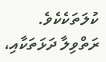ކުލަތަކެކެވެ. ރަތްވިލާ ދަޅަތަކާއި،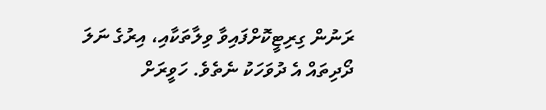ރަނުން ގިރިޓީކޮށްފައިވާ ވިލާތަކާއި، އިރުގެ ނަލަ ދޯދިތައް އެ ދުވަހަކު ނެތެވެ. ހަވީރަށް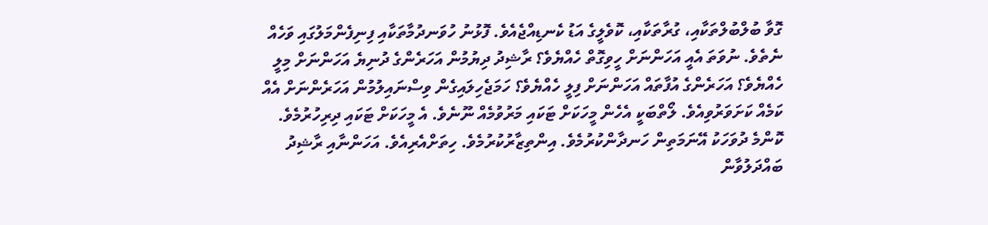ގޮވާ ބުލްބުލްތަކާއި، ގުރާތަކާއި، ކޮވެލީގެ އަޑު ކެނޑިއްޖެއެވެ. ފޮޅުނު ހުވަނދުމާތަކާއި ފިނިފެންމަލުގައި ވަހެއް ނެތެވެ. ނުވަތަ އެއީ އަހަންނަށް ހީވިގޮތް ހެއްޔެވެ؟ ރާޝިދު ދިޔުމުން އަހަރެންގެ ދުނިޔެ އަހަންނަށް މިލީ ހެއްޔެވެ؟ އަހަރެންގެ އުފާތައް އަހަންނަށް ފިލީ ހެއްޔެވެ؟ ހަމަޖެހިލައިގެން ވިސްނައިލުމުން އަހަރެންނަށް އެއް ކަމެއް ކަށަވަރުވިއެވެ. ލޯތްބަކީ އެހެން މީހަކަށް ޓަކައި މަރުވުމެއް ނޫނެވެ. އެ މީހަކަށް ޓަކައި ދިރިހުރުމެވެ. ކޮންމެ ދުވަހަކު އޭނަމަތިން ހަނދާންކުރުމެވެ. އިންތިޒާރުކުރުމެވެ. ހިތަށްއެރިއެވެ. އަހަންނާއި ރާޝިދު ބައްދަލުވާން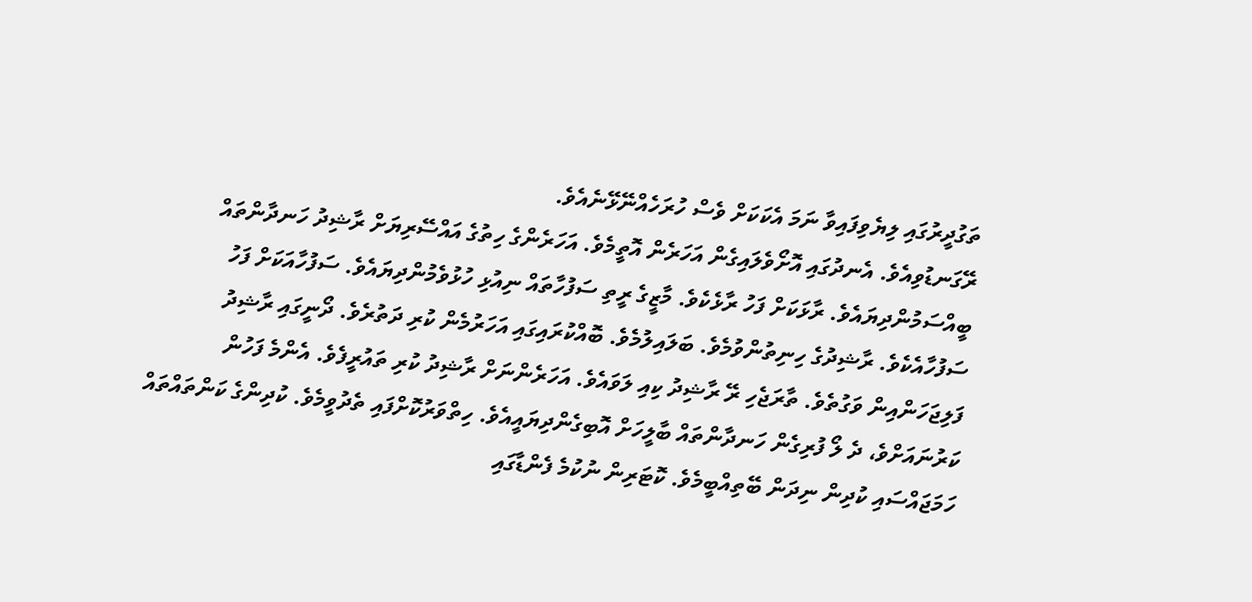ތަގުދީރުގައި ލިޔެވިފައިވާ ނަމަ އެކަކަށް ވެސް ހުރަހެއްނޭޅޭނެއެވެ.
ރޭގަނޑުވިއެވެ. އެނދުގައި އޮށޯވެލައިގެން އަހަރެން އޮތީމެވެ. އަހަރެންގެ ހިތުގެ އައްސޭރިޔަށް ރާޝިދު ހަނދާންތައް ބީއްސަމުންދިޔައެވެ. ރާޅަކަށް ފަހު ރާޅެކެވެ. މާޒީގެ ރީތި ސަފުހާތައް ނިއުޅި ހުޅުވެމުންދިޔައެވެ. ސަފުހާއަކަށް ފަހު ސަފުހާއެކެވެ. ރާޝިދުގެ ހިނިތުންވުމެވެ. ބަލައިލުމެވެ. ބޮއްކުރައިގައި އަހަރުމެން ކުރި ދަތުރެވެ. ދޯނީގައި ރާޝިދު ފަލިޖަހަންއިން ވަގުތެވެ. ތާރަޖެހި ރޭ ރާޝިދު ކިއި ލަވައެވެ. އަހަރެންނަށް ރާޝިދު ކުރި ތައުރީފެވެ. އެންމެ ފަހުން ކަރުނައަށްވެ، ދެ ލޯ ފުރިގެން ހަނދާންތައް ބާލީހަށް އޮބިގެންދިޔައީއެވެ. ހިތްވަރުކޮށްފައި ތެދުވީމެވެ. ކުދިންގެ ކަންތައްތައް ހަމަޖައްސައި ކުދިން ނިދަން ބޭތިއްބީމެވެ. ކޮޓަރިން ނުކުމެ ފެންޑާގައި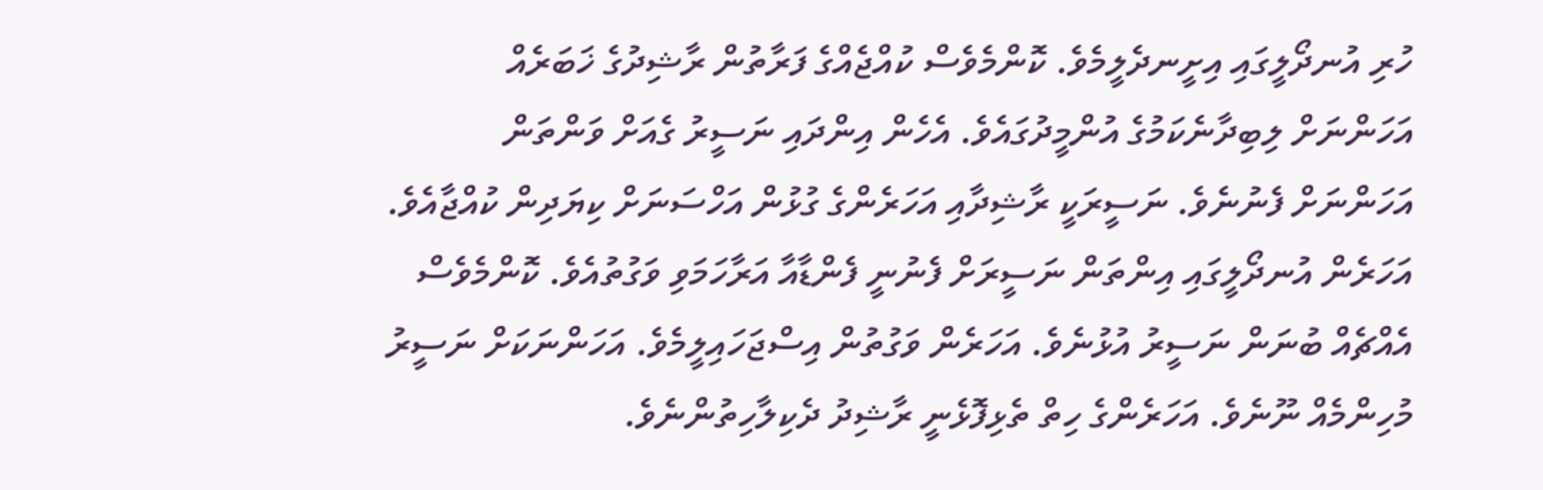ހުރި އުނދޯލީގައި އިށީނދެލީމެވެ. ކޮންމެވެސް ކުއްޖެއްގެ ފަރާތުން ރާޝިދުގެ ޚަބަރެއް އަހަންނަށް ލިބިދާނެކަމުގެ އުންމީދުގައެވެ. އެހެން އިންދައި ނަސީރު ގެއަށް ވަންތަން އަހަންނަށް ފެނުނެވެ. ނަސީރަކީ ރާޝިދާއި އަހަރެންގެ ގުޅުން އަހްސަނަށް ކިޔަދިން ކުއްޖާއެވެ. އަހަރެން އުނދޯލީގައި އިންތަން ނަސީރަށް ފެނުނީ ފެންޑާއާ އަރާހަމަވި ވަގުތުއެވެ. ކޮންމެވެސް އެއްޗެއް ބުނަން ނަސީރު އުޅުނެވެ. އަހަރެން ވަގުތުން އިސްޖަހައިލީމެވެ. އަހަންނަކަށް ނަސީރު މުހިންމެއް ނޫނެވެ. އަހަރެންގެ ހިތް ތެޅިފޮޅެނީ ރާޝިދު ދެކިލާހިތުންނެވެ.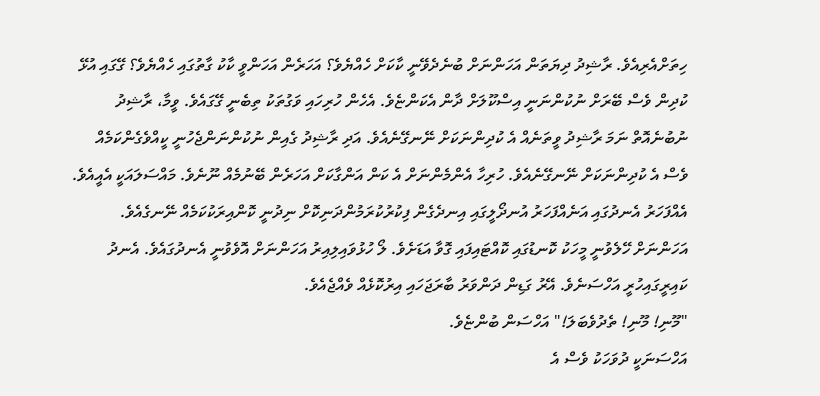ހިތަށްއެރިއެވެ. ރާޝިދު ދިޔަތަން އަހަންނަށް ބުނެދެވޭނީ ކާކަށް ހެއްޔެވެ؟ އަހަރެން އަހަންވީ ކާކު ގާތުގައި ހެއްޔެވެ؟ ގޭގައި އުޅޭ ކުދިން ވެސް ބޭރަށް ނުކުންނަނީ އިސްކޫލަށް ދާން އެކަންޏެވެ. އެހެން ހުރިހައި ވަގުތަކު ތިބެނީ ގޭގައެވެ. ވީމާ، ރާޝިދު ނުބުނެއޮތް ނަމަ ރާޝިދު ވީތަނެއް އެ ކުދިންނަކަށް ނޭނގޭނެއެވެ. އަދި ރާޝިދު ގެއިން ނުކުންނަންޖެހުނީ ކީއްވެގެންކަމެއް ވެސް އެ ކުދިންނަކަށް ނޭނގޭނެއެވެ. ހުރިހާ އެންމެންނަށް އެ ކަން އަންގާކަށް އަހަރެން ބޭނުމެއް ނޫނެވެ. މައްސަލައަކީ އެއީއެވެ. އެއްފަހަރު އެނދުގައި އަނެއްފަހަރު އުނދޯލީގައި އިނދެގެން ފިކުރުކުރަމުންދަނިކޮށް ނިދުނީ ކޮންއިރަކުކަމެއް ނޭނގެއެވެ. އަހަންނަށް ހޭލެވުނީ މީހަކު ކޮނޑުގައި ކޮއްޓައިފައި ގޮވާ އަޑަށެވެ. ލޯ ހުޅުވައިލިއިރު އަހަންނަށް އޮވެވުނީ އެނދުގައެވެ. އެނދު ކައިރީގައިހުރީ އަހްސަނެވެ. އޭރު ގަޑިން ދަންވަރު ބާރަޖަހައި އިރުކޮޅެއް ވެއްޖެއެވެ.
"މޫނި! މޫނި! ތެދުވެބަލަ!" އަހްސަން ބުންޏެވެ.
އަހްސަނަކީ ދުވަހަކު ވެސް އެ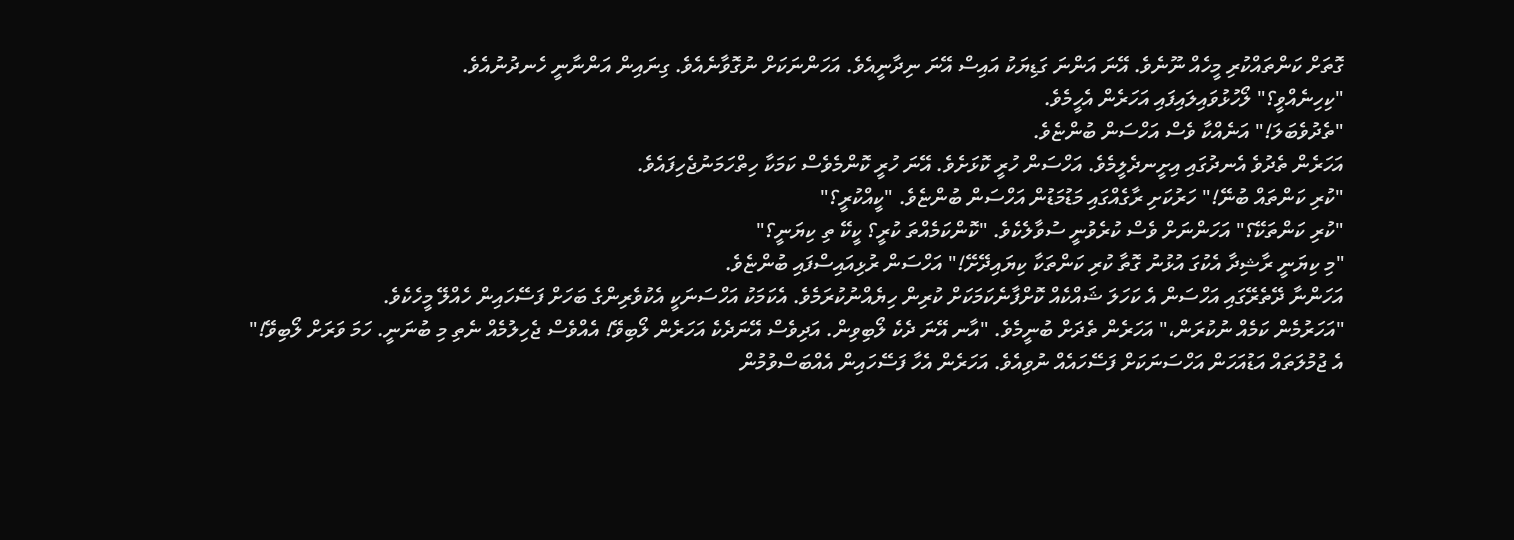ގޮތަށް ކަންތައްކުރި މީހެއް ނޫނެވެ. އޭނަ އަންނަ ގަޑިޔަކު އައިސް އޭނަ ނިދާނީއެވެ. އަހަންނަކަށް ނުގޮވާނެއެވެ. ގިނައިން އަންނާނީ ހެނދުނުއެވެ.
"ކިހިނެއްވީ؟" ލޯހުޅުވައިލައިފައި އަހަރެން އެހީމެވެ.
"ތެދުވެބަލަ!" އަނެއްކާ ވެސް އަހްސަން ބުންޏެވެ.
އަހަރެން ތެދުވެ އެނދުގައި އިށީނދެލީމެވެ. އަހްސަން ހުރީ ކޮޅަށެވެ. އޭނަ ހުރީ ކޮންމެވެސް ކަމަކާ ހިތްހަމަނުޖެހިފައެވެ.
"ކުރި ކަންތައް ބުނޭ!" ހަރުކަށި ރާގެއްގައި މަޑުމަޑުން އަހްސަން ބުންޏެވެ. "ކީއްކުރީ؟"
"ކުރި ކަންތަކޭ؟" އަހަންނަށް ވެސް ކުރެވުނީ ސުވާލެކެވެ. "ކޮންކަމެއްތަ ކުރީ؟ ކީކޭ ތި ކިޔަނީ؟"
"މި ކިޔަނީ ރާޝިދާ އެކުގަ އުޅުނު ގޮތާ ކުރި ކަންތަކާ ކިޔައިދޭށޭ!" އަހްސަން ރުޅިއައިސްފައި ބުންޏެވެ.
އަހަންނާ ދޭތެރޭގައި އަހްސަން އެ ކަހަލަ ޝައްކެއް ކޮށްފާނެކަމަކަށް ކުރިން ހިޔެއްނުކުރަމެވެ. އެކަމަކު އަހްސަނަކީ އެކުވެރިންގެ ބަހަށް ފަސޭހައިން ހެއްލޭ މީހެކެވެ.
"އަހަރުމެން ކަމެއް ނުކުރަން،" އަހަރެން ތެދަށް ބުނީމެވެ. "އާނ އޭނަ ދެކެ ލޯބިވިން. އަދިވެސް އޭނަދެކެ އަހަރެން ލޯބިވޭ! އެއްވެސް ޖެހިލުމެއް ނެތި މި ބުނަނީ. ހަމަ ވަރަށް ލޯބިވޭ!"
އެ ޖުމުލަތައް އަޑުއަހަން އަހްސަނަކަށް ފަސޭހައެއް ނުވިއެވެ. އަހަރެން އެހާ ފަސޭހައިން އެއްބަސްވުމުން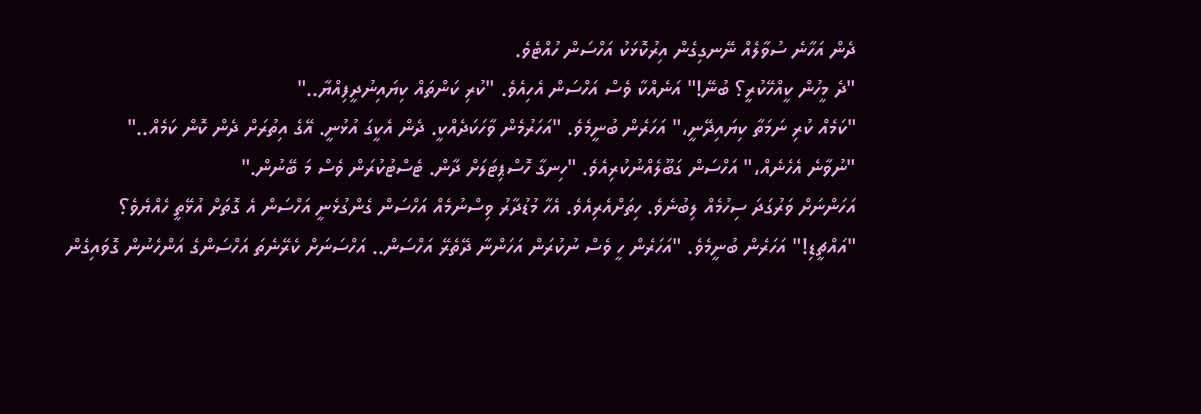ދެން އަހާނެ ސުވާލެއް ނޭނގިގެން އިރުކޮޅަކު އަހްސަން ހުއްޓެވެ.
"ދެ މީހުން ކީއްހޭކުރީ؟ ބުނޭ!" އަނެއްކާ ވެސް އަހްސަން އެހިއެވެ. "ކުރި ކަންތައް ކިޔައިނުދީފިއްޔާ.."
"ކަމެއް ކުރި ނަމަތާ ކިޔައިދޭނީ،" އަހަރެން ބުނީމެވެ. "އަހަރުމެން ވާހަކަދެއްކީ. ދެން އެކީގަ އުޅުނީ. އޭގެ އިތުރަށް ދެން ކޮން ކަމެއް.."
"ނުވާނެ އެހެނެއް،" އަހްސަން ގަބޫލެއްނުކުރިއެވެ. "ހިނގާ ހޮސްޕިޓަލަށް ދާން. ޓެސްޓުކުރަން ވެސް މަ ބޭނުން."
އަހަންނަށް ވަރުގަދަ ސިހުމެއް ލިބުނެވެ. ހިތަށްއެރިއެވެ. އެހާ މުޑުދާރު ވިސްނުމެއް އަހްސަން ގެންގުޅެނީ އަހްސަން އެ ގޮތަށް އުޅޭތީ ހެއްޔެވެ؟
"އައްޗީޑި!" އަހަރެން ބުނީމެވެ. "އަހަރެން ހީ ވެސް ނުކުރަން އަހަންނާ ދޭތެރޭ އަހްސަން.. އަހްސަނަށް ކެރޭނެތަ އަހްސަންގެ އަންހެނުން ގޮވައިގެން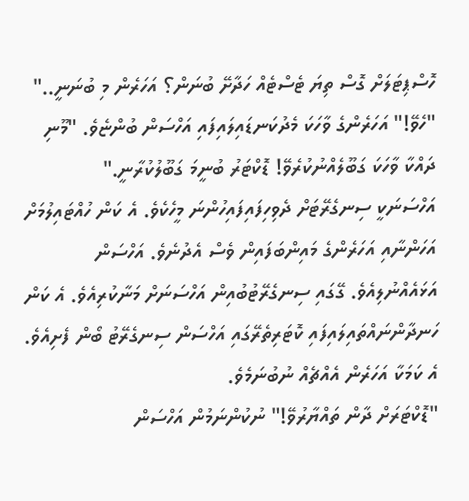ހޮސްޕިޓަލަށް ގޮސް ތިޔަ ޓެސްޓެއް ހަދާށޭ ބުނަން؟ އަހަރެން މި ބުނަނީ.."
"ހެވޭ!" އަހަރެންގެ ވާހަކަ މެދުކަނޑައިލައިފައި އަހްސަން ބުންޏެވެ. "މޫނި ދައްކާ ވާހަކަ ގަބޫލެއްނުކުރެވޭ! ޑޮކްޓަރު ބުނީމަ ގަބޫލުކުރާނީ."
އަހްސަނަކީ ސިނގެރޭޓަށް ދެވިހިފައިފައިހުންނަ މީހެކެވެ. އެ ކަން ހުއްޓައިލުމަށް އަހަންނާއި އަހަރެންގެ މައިންބަފައިން ވެސް އެދުނެވެ. އަހްސަން އަޅައެއްނުލިއެވެ. ގޭގައި ސިނގެރޭޓުބުއިން އަހްސަނަށް މަނާކުރިއެވެ. އެ ކަން ހަނދާންނައްތައިލައިފައި ކޮޓަރިތެރޭގައި އަހްސަން ސިނގެރޭޓު ބޯން ފެށިއެވެ. އެ ކަމަކާ އަހަރެން އެއްޗެއް ނުބުނަމެވެ.
"ޑޮކްޓަރަށް ދާން ތައްޔާރުވޭ!" ނުކުންނަމުން އަހްސަން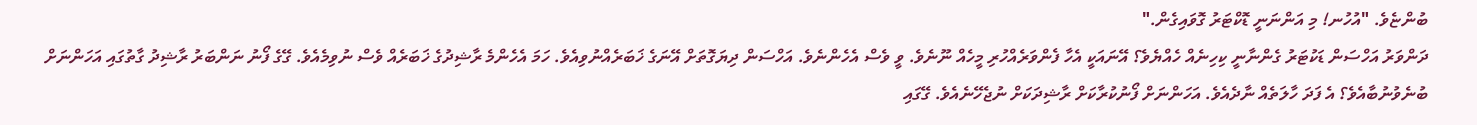ބުންޏެވެ. "އުހުނ! މި އަންނަނީ ޑޮކްޓަރު ގޮވައިގެން."
ދަންވަރު އަހްސަން ޑަކުޓަރު ގެންނާނީ ކިހިނެއް ހެއްޔެވެ؟ އޭނައަކީ އެހާ ފެންވަރެއްހުރި މީހެއް ނޫނެވެ. ވީ ވެސް އެހެންނެވެ. އަހްސަން ދިޔަގޮތަށް އޭނަގެ ޚަބަރެއްނުވިއެވެ. ހަމަ އެހެންމެ ރާޝިދުގެ ޚަބަރެއް ވެސް ނުވިމެއެވެ. ގޭގެ ފޯނު ނަންބަރު ރާޝިދު ގާތުގައި އަހަންނަށް ބުނެވުނުބާއެވެ؟ އެ ފަދަ ހާލަތެއް ނާދެއެވެ. އަހަންނަށް ފޯނުކުރާކަށް ރާޝިދަކަށް ނުޖެހޭނެއެވެ. ގޭގައި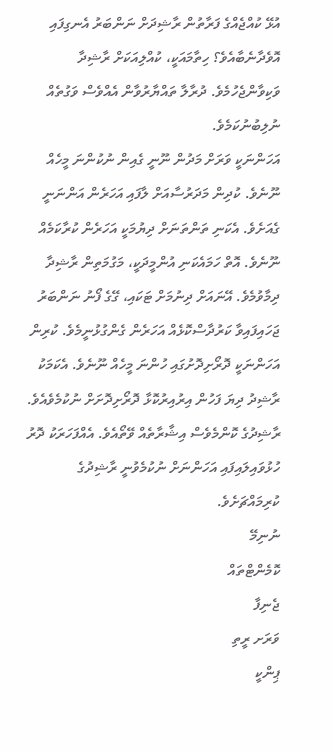އުޅޭ ކުއްޖެއްގެ ފަރާތުން ރާޝިދަށް ނަންބަރު އެނގިފައި އޮވެދާނެބާއެވެ؟ ހިތާމައަކީ، ކުއްލިއަކަށް ރާޝިދާ ވަކިވާންޖެހުމެވެ. ދުރާލާ ތައްޔާރުވާން އެއްވެސް ވަގުތެއް ނުލިބުނުކަމެވެ.
އަހަންނަކީ ވަރަށް މަދުން ނޫނީ ގެއިން ނުކުންނަ މީހެއް ނޫނެވެ. ކުދިން މަދަރުސާއަށް ލާފައި އަހަރެން އަންނަނީ ގެއަށެވެ. އެކަނި ތަންތަނަށް ދިޔުމަކީ އަހަރެން ކުރާކަމެއް ނޫނެވެ. އޮތް ހަމައެކަނި އުންމީދަކީ، މަގުމަތިން ރާޝިދާ ދިމާވުމެވެ. އޭނައަށް ދިނުމަށް ޓަކައި، ގޭގެ ފޯނު ނަންބަރު ޖަހައިފައިވާ ކަރުދާސްކޮޅެއް އަހަރެން ގެންގުޅުނީމެވެ. ކުރިން އަހަންނަކީ ދޮރޯށިދޮށުގައި ހުންނަ މީހެއް ނޫނެވެ. އެކަމަކު ރާޝިދު ދިޔަ ފަހުން އިރުއިރުކޮޅާ ދޮރޯށިދޮށަށް ނުކުމެވެއެވެ. ރާޝިދުގެ ކޮންމެވެސް އިޝާރާތެއް ވޭތޯއެވެ. އެއްފަހަރަކު ދޮރު ހުޅުވައިލައިފައި އަހަންނަށް ނުކުމެވުނީ ރާޝިދުގެ ކުރިމައްޗަށެވެ.
ނުނިމޭ
ކޮމެންޓްތައް
ޖެނިފާ
ވަރަށ ރީތި
ޕިންކީ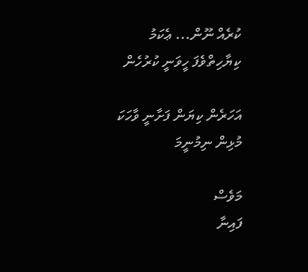ކުރެއް ނޫން... ޢެކަމު ކިޔާހިތްވެފަ ހީވަނީ ކުރުހެން

އަހަރެން ކިޔަން ފަށާނީ ވާހަކަ މުޅިން ނިމުނީމަ

މަވެސް
ފައިނާ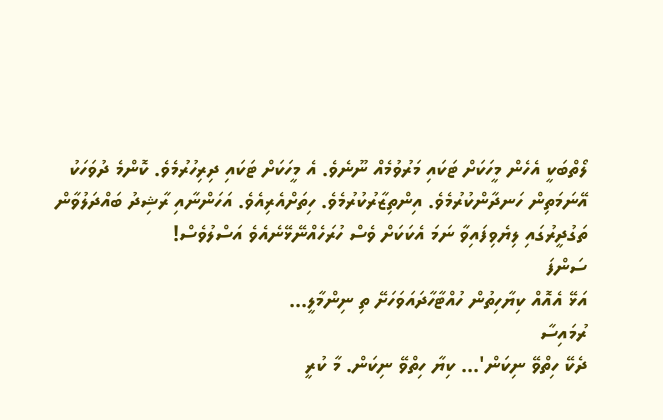ލޯތްބަކީ އެހެން މީހަކަށް ޓަކައި މަރުވުމެއް ނޫނެވެ. އެ މީހަކަށް ޓަކައި ދިރިހުރުމެވެ. ކޮންމެ ދުވަހަކު އޭނަމަތިން ހަނދާންކުރުމެވެ. އިންތިޒާރުކުރުމެވެ. ހިތަށްއެރިއެވެ. އަހަންނާއި ރާޝިދު ބައްދަލުވާން ތަގުދީރުގައި ލިޔެވިފައިވާ ނަމަ އެކަކަށް ވެސް ހުރަހެއްނޭޅޭނެއެވެ އަސްލުވެސް!
ސަންފަ
އަޅޭ އެއޮއް ކިޔާހިތުން ހުއްޓާހާދައަވަހަށޭ ތި ނިންމާލީ...
ރުމައިސާ
ދެކޭ ހިތްވޭ ނިކަން'... ކިޔާ ހިތްވޭ ނިކަން. މާ ކުރީ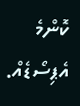ކޮންމެ އެޕިސޯޑެއް.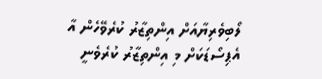ލޯބިވެރިޔާއަށް އިންތިޒާރު ކުރެވޭހެން އާ އެޕިސޯޑަކަށް މި އިންތިޒާރު ކުރެވެނީ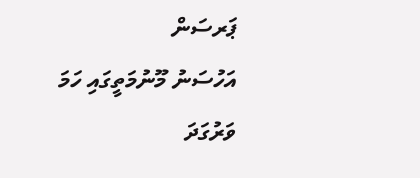ޕަރސަން
އަހުސަނު މޫނުމަތީގައި ހަމަ ވަރުގަދަ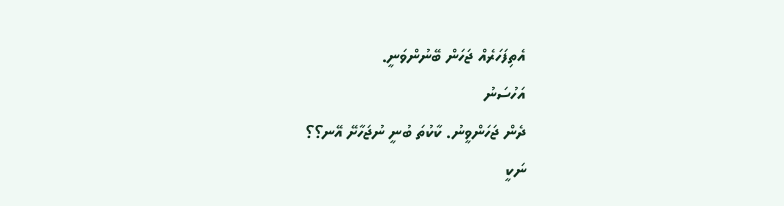އެތިފަހަރެއް ޖަހަން ބޭނުންވަނީ.
އަހުސަނު
ދެން ޖަހަންވީނު. ކާކުތަ ބުނީ ނުޖަހާށޭ އޭނ؟؟
ނަކީ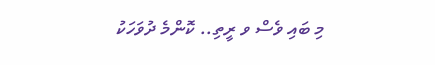މި ބައި ވެސް ވ ރީތި.. ކޮންމެ ދުވަހަކު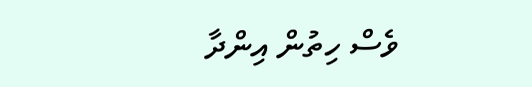ވެސް ހިތުން އިންދާ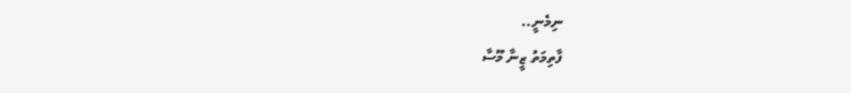ނިމެނީ..
ފާތިމަތު ޒީނާ މޫސާ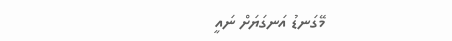މޭގަނޑު އަނގަޔަށް ނައީ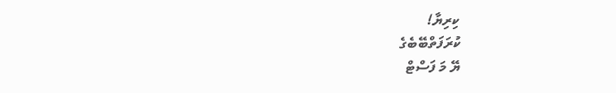ކިރިޔާ!
ކުރަފަތްބޭބެގެ
ޔޭ މަ ފަސްޓް